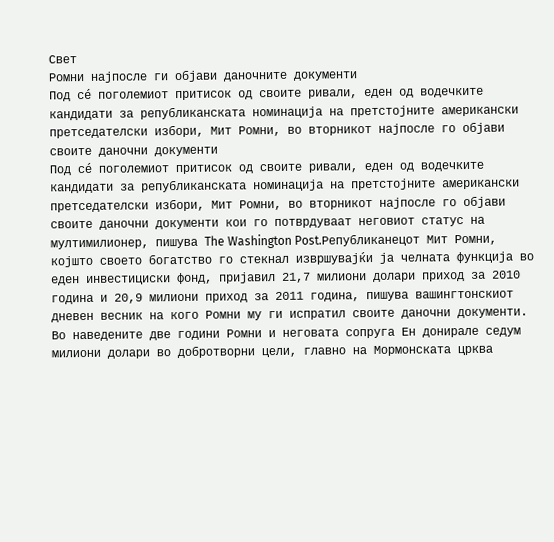Свет
Ромни најпосле ги објави даночните документи
Под сé поголемиот притисок од своите ривали, еден од водечките кандидати за републиканската номинација на претстојните американски претседателски избори, Мит Ромни, во вторникот најпосле го објави своите даночни документи
Под сé поголемиот притисок од своите ривали, еден од водечките кандидати за републиканската номинација на претстојните американски претседателски избори, Мит Ромни, во вторникот најпосле го објави своите даночни документи кои го потврдуваат неговиот статус на мултимилионер, пишува The Washington Post.Републиканецот Мит Ромни, којшто своето богатство го стекнал извршувајќи ја челната функција во еден инвестициски фонд, пријавил 21,7 милиони долари приход за 2010 година и 20,9 милиони приход за 2011 година, пишува вашингтонскиот дневен весник на кого Ромни му ги испратил своите даночни документи. Во наведените две години Ромни и неговата сопруга Ен донирале седум милиони долари во добротворни цели, главно на Мормонската црква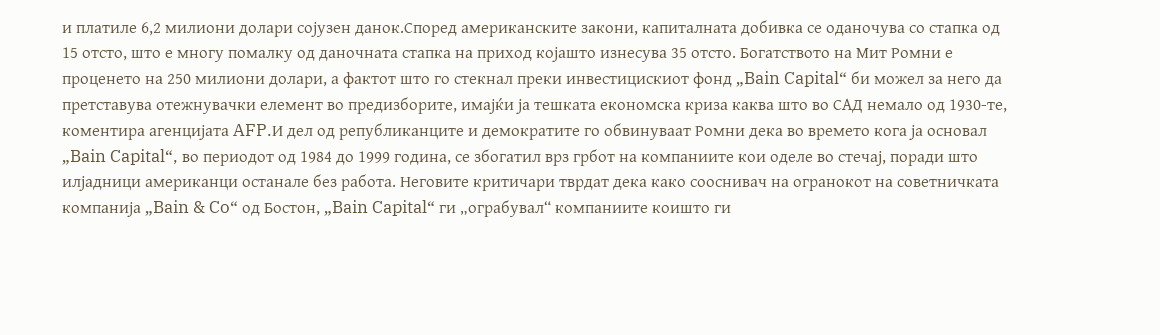и платиле 6,2 милиони долари сојузен данок.Според американските закони, капиталната добивка се оданочува со стапка од 15 отсто, што е многу помалку од даночната стапка на приход којашто изнесува 35 отсто. Богатството на Мит Ромни е проценето на 250 милиони долари, а фактот што го стекнал преки инвестицискиот фонд „Bain Capital“ би можел за него да претставува отежнувачки елемент во предизборите, имајќи ја тешката економска криза каква што во САД немало од 1930-те, коментира агенцијата AFP.И дел од републиканците и демократите го обвинуваат Ромни дека во времето кога ја основал „Bain Capital“, во периодот од 1984 до 1999 година, се збогатил врз грбот на компаниите кои оделе во стечај, поради што илјадници американци останале без работа. Неговите критичари тврдат дека како сооснивач на огранокот на советничката компанија „Bain & Co“ од Бостон, „Bain Capital“ ги „ограбувал“ компаниите коишто ги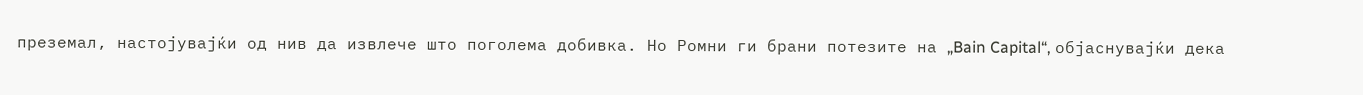преземал, настојувајќи од нив да извлече што поголема добивка. Но Ромни ги брани потезите на „Bain Capital“, објаснувајќи дека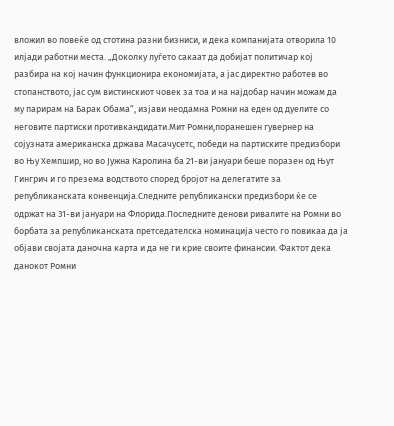вложил во повеќе од стотина разни бизниси, и дека компанијата отворила 10 илјади работни места. „Доколку луѓето сакаат да добијат политичар кој разбира на кој начин функционира економијата, а јас директно работев во стопанството, јас сум вистинскиот човек за тоа и на најдобар начин можам да му парирам на Барак Обама“, изјави неодамна Ромни на еден од дуелите со неговите партиски противкандидати.Мит Ромни,поранешен гувернер на сојузната американска држава Масачусетс, победи на партиските предизбори во Њу Хемпшир, но во Јужна Каролина ба 21-ви јануари беше поразен од Њут Гингрич и го презема водството според бројот на делегатите за републиканската конвенција.Следните републикански предизбори ќе се одржат на 31-ви јануари на Флорида.Последните денови ривалите на Ромни во борбата за републиканската претседателска номинација често го повикаа да ја објави својата даночна карта и да не ги крие своите финансии. Фактот дека данокот Ромни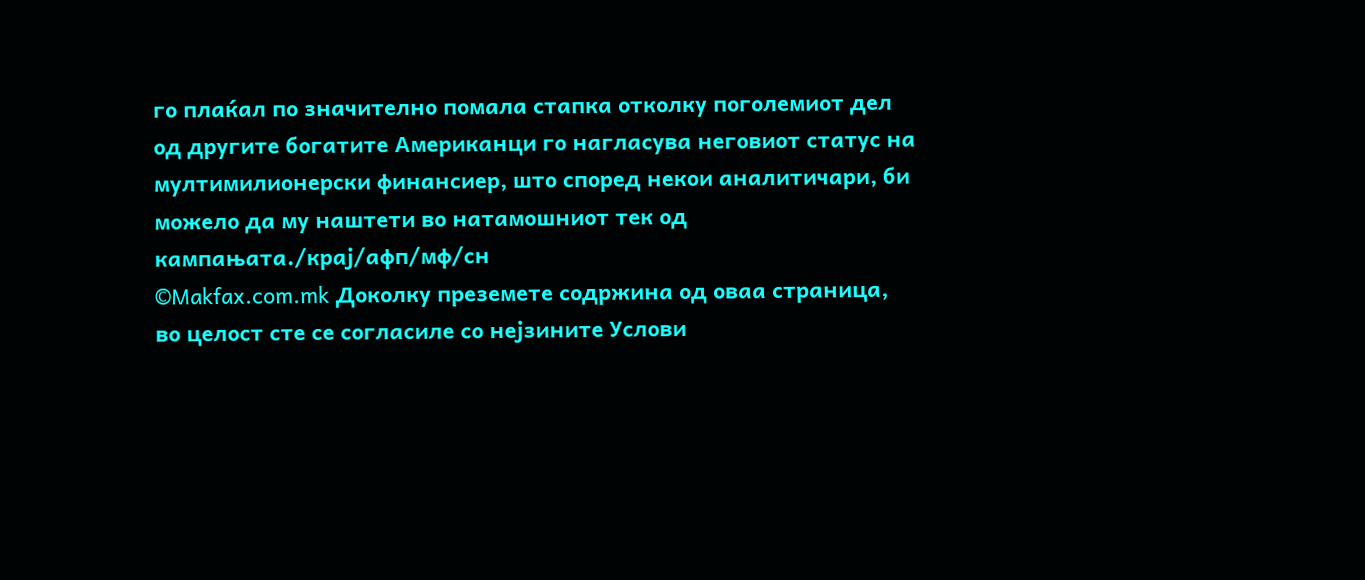го плаќал по значително помала стапка отколку поголемиот дел од другите богатите Американци го нагласува неговиот статус на мултимилионерски финансиер, што според некои аналитичари, би можело да му наштети во натамошниот тек од кампањата./крај/афп/мф/сн
©Makfax.com.mk Доколку преземете содржина од оваа страница, во целост сте се согласиле со нејзините Услови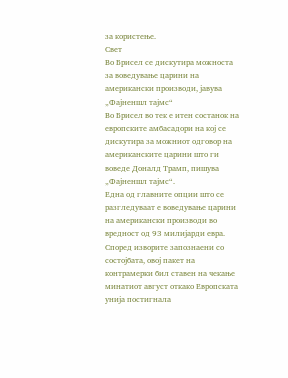за користење.
Свет
Во Брисел се дискутира можноста за воведување царини на американски производи, јавува „Фајненшл тајмс“
Во Брисел во тек е итен состанок на европските амбасадори на кој се дискутира за можниот одговор на американските царини што ги воведе Доналд Трамп, пишува „Фајненшл тајмс“.
Една од главните опции што се разгледуваат е воведување царини на американски производи во вредност од 93 милијарди евра. Според изворите запознаени со состојбата, овој пакет на контрамерки бил ставен на чекање минатиот август откако Европската унија постигнала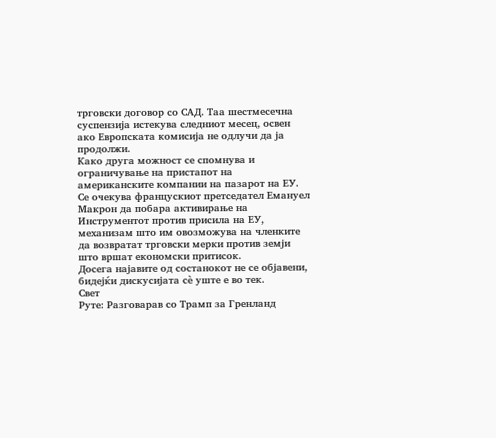трговски договор со САД. Таа шестмесечна суспензија истекува следниот месец, освен ако Европската комисија не одлучи да ја продолжи.
Како друга можност се спомнува и ограничување на пристапот на американските компании на пазарот на ЕУ. Се очекува францускиот претседател Емануел Макрон да побара активирање на Инструментот против присила на ЕУ, механизам што им овозможува на членките да возвратат трговски мерки против земји што вршат економски притисок.
Досега најавите од состанокот не се објавени, бидејќи дискусијата сè уште е во тек.
Свет
Руте: Разговарав со Трамп за Гренланд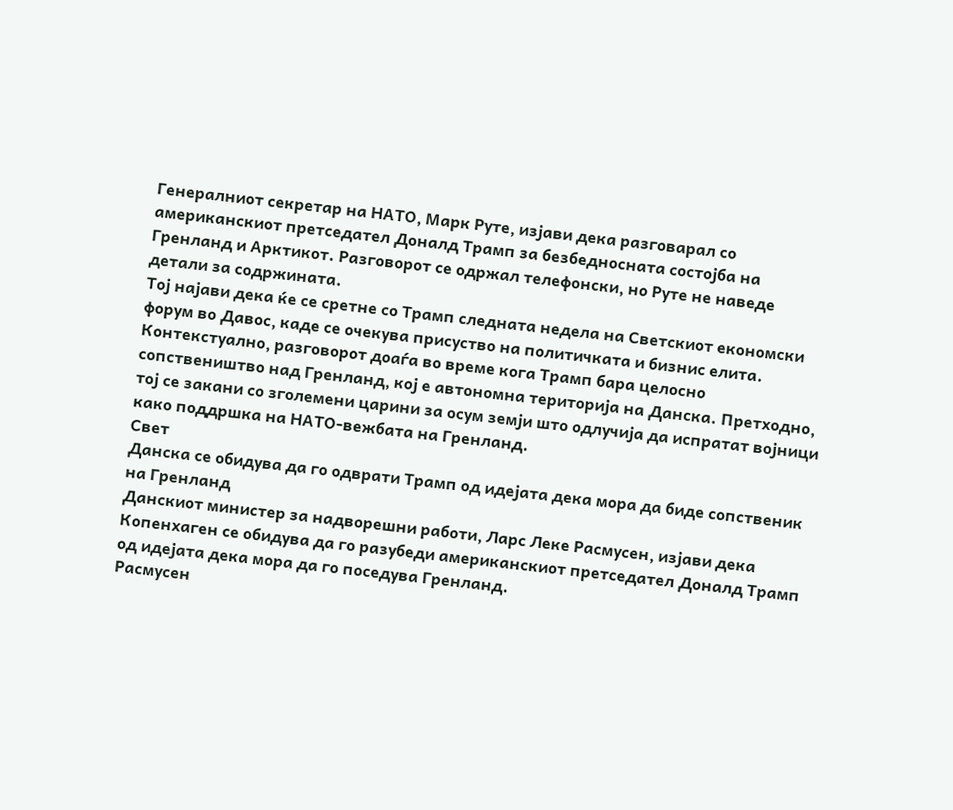Генералниот секретар на НАТО, Марк Руте, изјави дека разговарал со американскиот претседател Доналд Трамп за безбедносната состојба на Гренланд и Арктикот. Разговорот се одржал телефонски, но Руте не наведе детали за содржината.
Тој најави дека ќе се сретне со Трамп следната недела на Светскиот економски форум во Давос, каде се очекува присуство на политичката и бизнис елита.
Контекстуално, разговорот доаѓа во време кога Трамп бара целосно сопствеништво над Гренланд, кој е автономна територија на Данска. Претходно, тој се закани со зголемени царини за осум земји што одлучија да испратат војници како поддршка на НАТО-вежбата на Гренланд.
Свет
Данска се обидува да го одврати Трамп од идејата дека мора да биде сопственик на Гренланд
Данскиот министер за надворешни работи, Ларс Леке Расмусен, изјави дека Копенхаген се обидува да го разубеди американскиот претседател Доналд Трамп од идејата дека мора да го поседува Гренланд.
Расмусен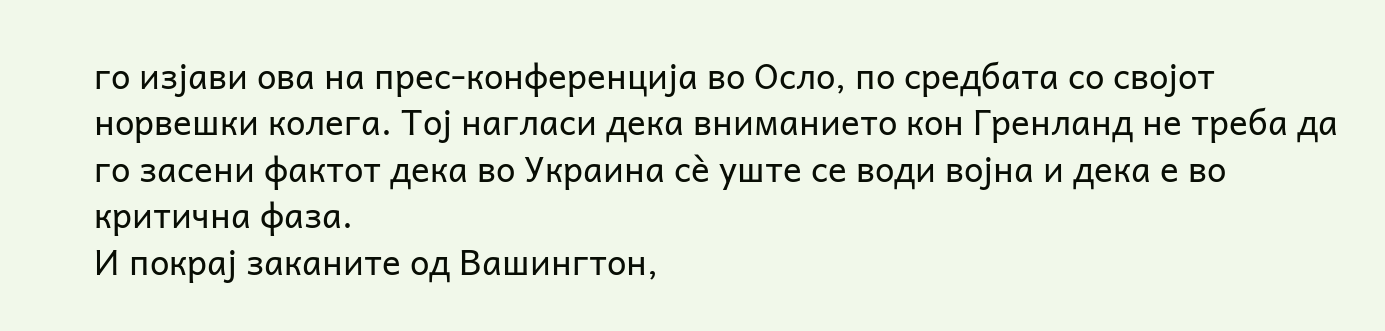го изјави ова на прес-конференција во Осло, по средбата со својот норвешки колега. Тој нагласи дека вниманието кон Гренланд не треба да го засени фактот дека во Украина сè уште се води војна и дека е во критична фаза.
И покрај заканите од Вашингтон,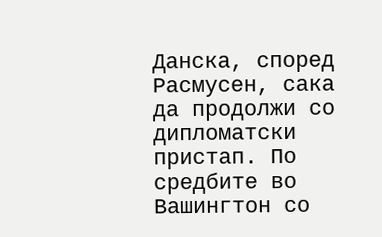Данска, според Расмусен, сака да продолжи со дипломатски пристап. По средбите во Вашингтон со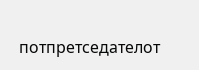потпретседателот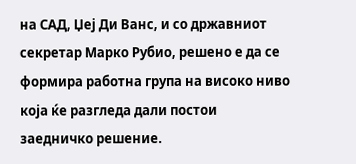на САД, Џеј Ди Ванс, и со државниот секретар Марко Рубио, решено е да се формира работна група на високо ниво која ќе разгледа дали постои заедничко решение.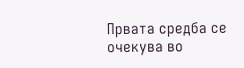Првата средба се очекува во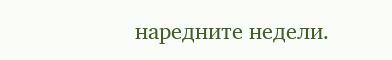наредните недели.